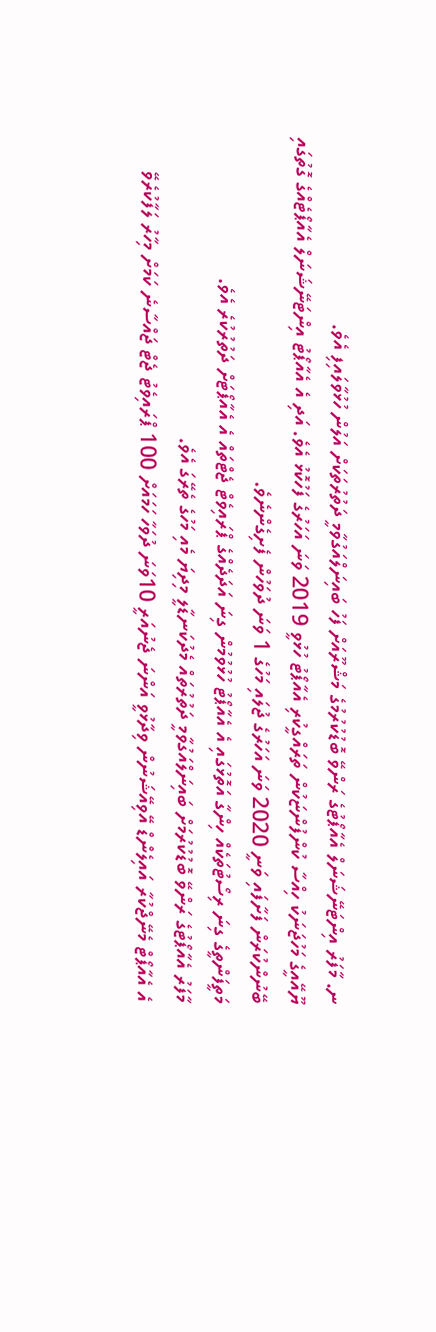ނ. މާފަރު އިންޓަނޭޝަނަލް އެއާޕޯޓުގެ ރަންވޭ ބޮޑުކުރުމުގެ މަޝްރޫއަށް ފަހު ބައިނަލްއަގުވާމީ ދަތުރުތަކަށް އަލުން ހުޅުވާލައިފި އެވެ.
ޔޫއޭއީގެ މަހުޖަނަކު ހިއްސާ ކުންފުންޏަކުން ތަރައްގީކުރި އެއާޕޯޓު ހުޅުވީ 2019 ވަނަ އަހަރުގެ ފަހުކޮޅު އެވެ. އަދި އެ އެއާޕޯޓު އިންޓަނޭޝަނަލް އެއާޕޯޓެއްގެ ގޮތުގައި ބޭނުންކުރަން ފަށާފައި ވަނީ 2020 ވަނަ އަހަރުގެ ޖުލައި މަހުގެ 1 ވަނަ ދުވަހުން ފެށިގެންނެވެ.
މަތީފަންތީގެ ގިނަ ރިސޯޓުތަކެއް ހިންގާ އަތޮޅުގައި އެ އެއާޕޯޓު ހުޅުވުމުން ގިނަ އަދަދެއްގެ ޕްރައިވެޓް ޖެޓްތައް އެ އެއާޕޯޓަށް ދަތުރުކުރެ އެވެ.
މާފަރު އެއާޕޯޓުގެ ރަންވޭ ބޮޑުކުރުމަށް ބައިނަލްއަގުވާމީ ދަތުރުތައް މެދުކަނޑާލީ މިދިޔަ މެއި މަހުގެ ތެރޭގަ އެވެ.
އެ އެއާޕޯޓް މެނޭޖްކުރާ އައިލެންޑް އޭވިއޭޝަނުން ވިދާޅުވީ އަންނަ ޖެނުއަރީ 10ވަނަ ދުވަހާ ހަމައަށް 100 ޕްރައިވެޓު ޖެޓް ޖައްސާނެ ކަމަށް މިހާރު ލަފާކުރެވޭ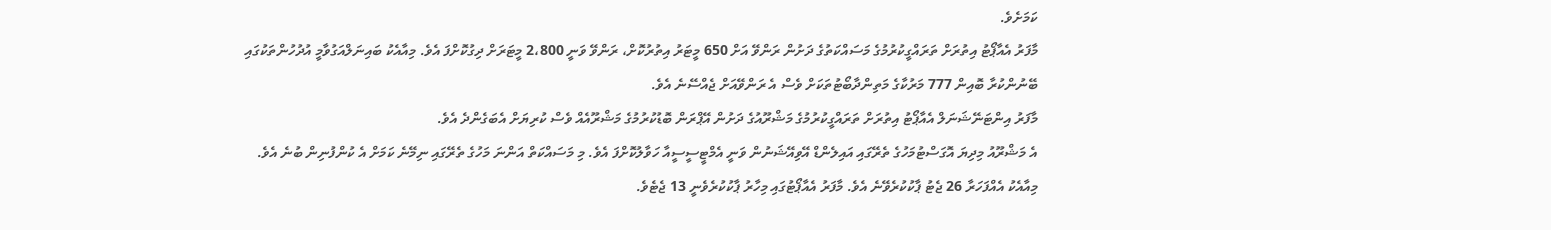ކަމަށެވެ.
މާފަރު އެއާޕޯޓު އިތުރަށް ތަރައްގީކުރުމުގެ މަސައްކަތުގެ ދަށުން ރަންވޭ އަށް 650 މީޓަރު އިތުރުކޮށް، ރަންވޭ ވަނީ 2،800 މީޓަރަށް ދިގުކޮށްފަ އެވެ. މިއާއެކު ބައިނަލްއަގުވާމީ އުދުހުންތަކުގައި ބޭނުންކުރާ ބޮއިން 777 މަރުކާގެ މަތިންދާބޯޓުތަކަށް ވެސް އެ ރަންވޭއަށް ޖެއްސޭނެ އެވެ.
މާފަރު އިންޓަނޭޝަނަލް އެއާޕޯޓު އިތުރަށް ތަރައްގީކުރުމުގެ މަޝްރޫއުގެ ދަށުން އޭޕްރަން ބޮޑުކުރުމުގެ މަޝްރޫއެއް ވެސް ކުރިޔަށް އެބަގެންދެ އެވެ.
އެ މަޝްރޫއު މިދިޔަ އޮގަސްޓުމަހުގެ ތެރޭގައި އައިލެންޑް އޭވިއޭޝަނުން ވަނީ އެމްޓީސީސީއާ ހަވާލުކޮށްފަ އެވެ. މި މަސައްކަތް އަންނަ މަހުގެ ތެރޭގައި ނިމޭނެ ކަމަށް އެ ކުންފުނިން ބުނެ އެވެ. މިއާއެކު އެއްފަހަރާ 26 ޖެޓު ޕާކުކުރެވޭނެ އެވެ. މާފަރު އެއާޕޯޓުގައި މިހާރު ޕާކުކުރެވެނީ 13 ޖެޓެވެ.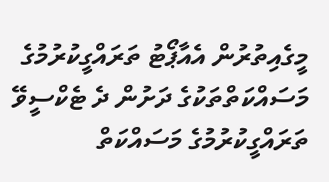މީގެއިތުރުން އެއާޕޯޓު ތަރައްގީކުރުމުގެ މަސައްކަތްތަކުގެ ދަށުން ދެ ޓެކްސީވޭ ތަރައްގީކުރުމުގެ މަސައްކަތް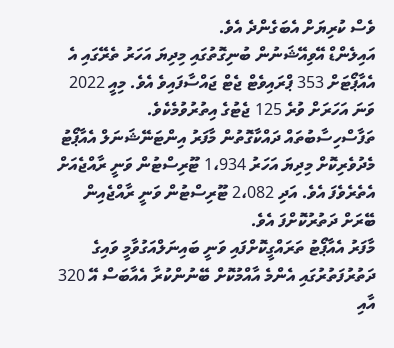ވެސް ކުރިޔަށް އެބަގެންދެ އެވެ.
އައިލެންޑް އޭވިއޭޝަނުން ބުނިގޮތުގައި މިދިޔަ އަހަރު ތެރޭގައި އެ އެއާޕޯޓަށް 353 ޕްރައިވެޓް ޖެޓް ޖައްސާފައިވެ އެވެ. މިއީ 2022 ވަނަ އަހަރަށް ވުރެ 125 ޖެޓުގެ އިތުރުވުމެކެވެ.
ތަފާސްހިސާބުތައް ދައްކާގޮތުން މާފަރު އިންޓަނޭޝަނަލް އެއާޕޯޓު މެދުވެރިކޮށް މިދިޔަ އަހަރު 1،934 ޓޫރިސްޓުން ވަނީ ރާއްޖެއަށް އެތެރެވެފަ އެވެ. އަދި 2،082 ޓޫރިސްޓުން ވަނީ ރާއްޖެއިން ބޭރަށް ދަތުރުކޮށްފަ އެވެ.
މާފަރު އެއާޕޯޓު ތަރައްގީކޮށްފައި ވަނީ ބައިނަލްއަގުވާމީ ވައިގެ ދަތުރުފަތުރުގައި އެންމެ އާއްމުކޮށް ބޭނުންކުރާ އެއާބަސް އޭ 320 އާއި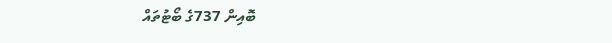ބޮއިން 737ގެ ބޯޓުތައް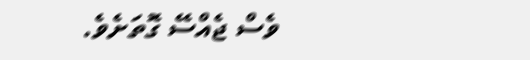ވެސް ޖެއްސޭ ގޮތަށެވެ.